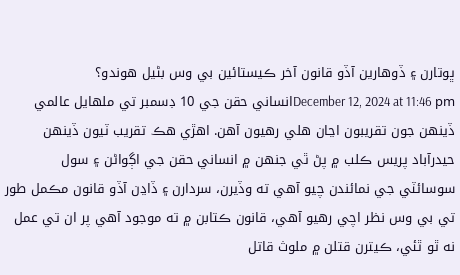ڀوتارن ۽ ڏوهارين آڏو قانون آخر ڪيستائين بي وس بڻيل هوندو؟
December 12, 2024 at 11:46 pmانساني حقن جي 10 ڊسمبر تي ملهايل عالمي ڏينهن جون تقريبون اڃان هلي رهيون آهن. اهڙي هڪ تقريب ٽيون ڏينهن حيدرآباد پريس ڪلب ۾ پڻ ٿي جنهن ۾ انساني حقن جي اڳواڻن ۽ سول سوسائٽي جي نمائندن چيو آهي ته وڏيرن، سردارن ۽ ڏاڍن آڏو قانون مڪمل طور تي بي وس نظر اچي رهيو آهي، قانون ڪتابن ۾ ته موجود آهي پر ان تي عمل نه ٿو ٿئي، ڪيترن قتلن ۾ ملوث قاتل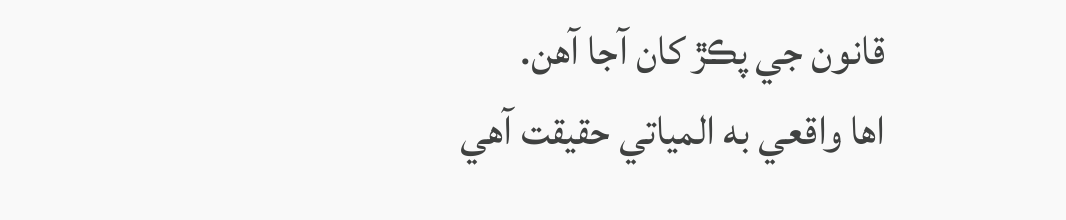قانون جي پڪڙ کان آجا آهن.
اها واقعي به المياتي حقيقت آهي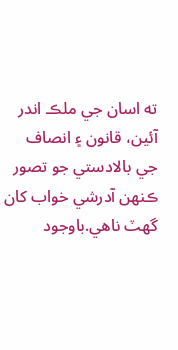ته اسان جي ملڪ اندر آئين، قانون ۽ انصاف جي بالادستي جو تصور ڪنهن آدرشي خواب کان گهٽ ناهي.باوجود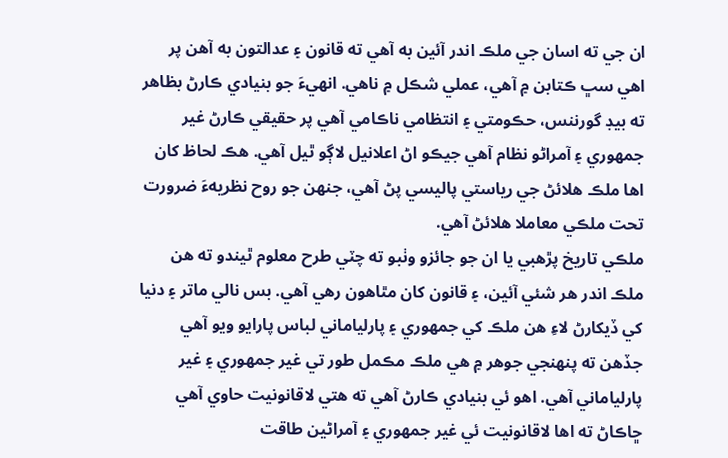ان جي ته اسان جي ملڪ اندر آئين به آهي ته قانون ۽ عدالتون به آهن پر اهي سڀ ڪتابن ۾ آهي، عملي شڪل ۾ ناهي. انهيءَ جو بنيادي ڪارڻ بظاهر ته بيڊ گورننس، حڪومتي ۽ انتظامي ناڪامي آهي پر حقيقي ڪارڻ غير جمهوري ۽ آمراڻو نظام آهي جيڪو اڻ اعلانيل لاڳو ٿيل آهي. هڪ لحاظ کان اها ملڪ هلائڻ جي رياستي پاليسي پڻ آهي، جنهن جو روح نظريهءَ ضرورت تحت ملڪي معاملا هلائڻ آهي.
ملڪي تاريخ پڙهبي يا ان جو جائزو وٺبو ته چٽي طرح معلوم ٿيندو ته هن ملڪ اندر هر شئي آئين، ۽ قانون کان مٿاهون رهي آهي. بس نالي ماتر ۽ دنيا کي ڏيکارڻ لاءِ هن ملڪ کي جمهوري ۽ پارلياماني لباس پارايو ويو آهي جڏهن ته پنهنجي جوهر ۾ هي ملڪ مڪمل طور تي غير جمهوري ۽ غير پارلياماني آهي. اهو ئي بنيادي ڪارڻ آهي ته هتي لاقانونيت حاوي آهي ڇاڪاڻ ته اها لاقانونيت ئي غير جمهوري ۽ آمراڻين طاقت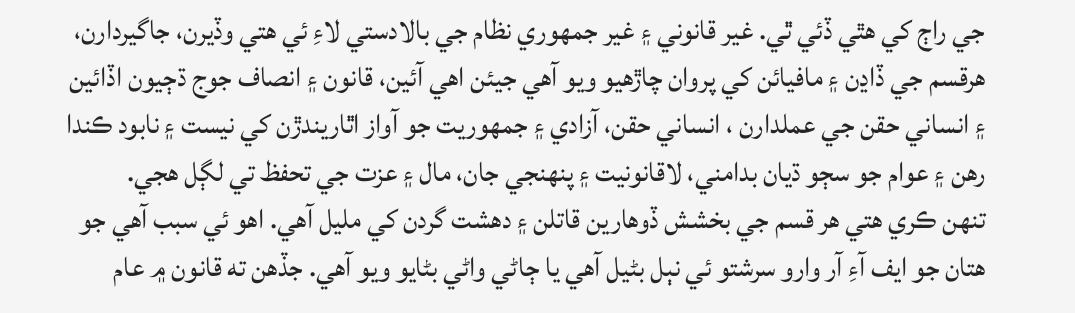جي راڄ کي هٿي ڏئي ٿي. غير قانوني ۽ غير جمهوري نظام جي بالادستي لاءِ ئي هتي وڏيرن، جاگيردارن، هرقسم جي ڏاڍن ۽ مافيائن کي پروان چاڙهيو ويو آهي جيئن اهي آئين، قانون ۽ انصاف جوج ڌڄيون اڏائين ۽ انساني حقن جي عملدارن ، انساني حقن، آزادي ۽ جمهوريت جو آواز اٿاريندڙن کي نيست ۽ نابود ڪندا رهن ۽ عوام جو سڄو ڌيان بدامني، لاقانونيت ۽ پنهنجي جان، مال ۽ عزت جي تحفظ تي لڳل هجي.
تنهن ڪري هتي هر قسم جي بخشش ڏوهارين قاتلن ۽ دهشت گردن کي مليل آهي. اهو ئي سبب آهي جو هتان جو ايف آءِ آر وارو سرشتو ئي نٻل بڻيل آهي يا ڄاڻي واڻي بڻايو ويو آهي. جڏهن ته قانون ۾ عام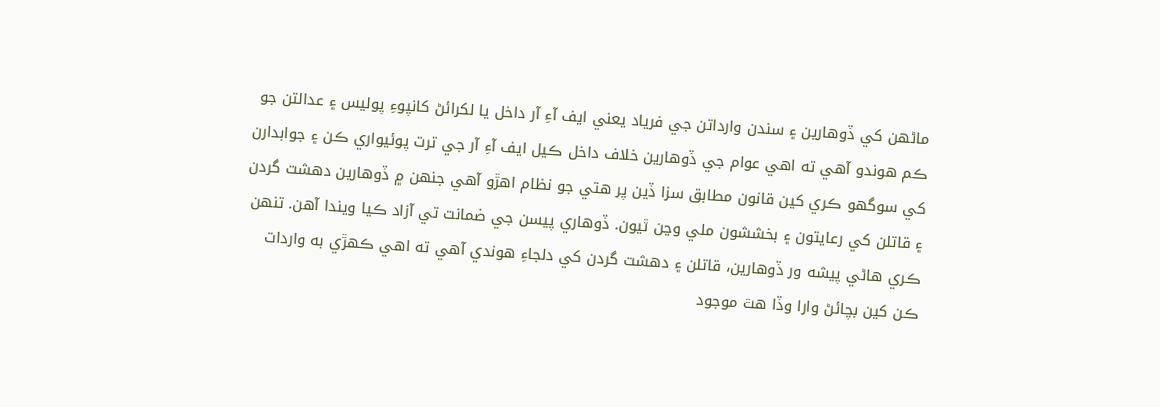ماڻهن کي ڏوهارين ۽ سندن وارداتن جي فرياد يعني ايف آءِ آر داخل يا لکرائڻ کانپوءِ پوليس ۽ عدالتن جو ڪم هوندو آهي ته اهي عوام جي ڏوهارين خلاف داخل ڪيل ايف آءِ آر جي ترت پوئيواري ڪن ۽ جوابدارن کي سوگهو ڪري کين قانون مطابق سزا ڏين پر هتي جو نظام اهڙو آهي جنهن ۾ ڏوهارين دهشت گردن ۽ قاتلن کي رعايتون ۽ بخششون ملي وڃن ٿيون. ڏوهاري پيسن جي ضمانت تي آزاد ڪيا ويندا آهن. تنهن ڪري هاڻي پيشه ور ڏوهارين، قاتلن ۽ دهشت گردن کي دلجاءِ هوندي آهي ته اهي ڪهڙي به واردات ڪن کين بچائڻ وارا وڏا هٿ موجود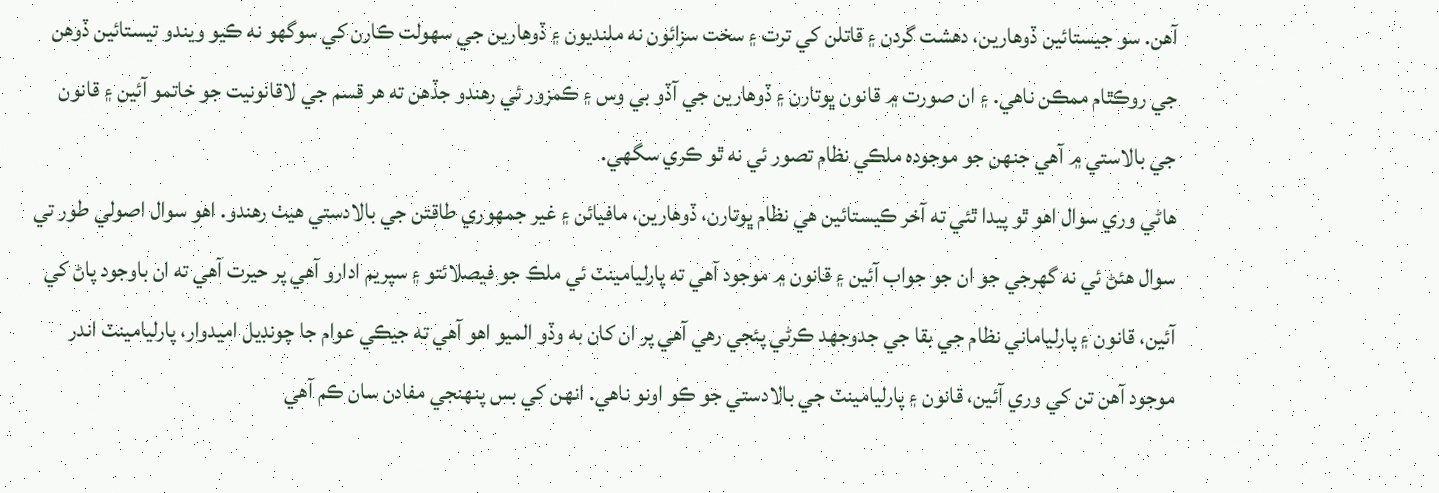آهن. سو جيستائين ڏوهارين، دهشت گردن ۽ قاتلن کي ترت ۽ سخت سزائون نه ملنديون ۽ ڏوهارين جي سهولت ڪارن کي سوگهو نه ڪيو ويندو تيستائين ڏوهن جي روڪٿام ممڪن ناهي. ۽ ان صورت ۾ قانون ڀوتارن ۽ ڏوهارين جي آڏو بي وس ۽ ڪمزور ئي رهندو جڏهن ته هر قسم جي لاقانونيت جو خاتمو آئين ۽ قانون جي بالاستي ۾ آهي جنهن جو موجوده ملڪي نظام تصور ئي نه ٿو ڪري سگهي.
هاڻي وري سوال اهو ٿو پيدا ٿئي ته آخر ڪيستائين هي نظام ڀوتارن، ڏوهارين، مافيائن ۽ غير جمهوري طاقتن جي بالادستي هيٺ رهندو. اهو سوال اصولي طور تي سوال هئڻ ئي نه گهرجي جو ان جو جواب آئين ۽ قانون ۾ موجود آهي ته پارليامينٽ ئي ملڪ جو فيصلائتو ۽ سپريم ادارو آهي پر حيرت آهي ته ان باوجود پاڻ کي آئين، قانون ۽ پارلياماني نظام جي بقا جي جدوجهد ڪرڻي پئجي رهي آهي پر ان کان به وڏو الميو اهو آهي ته جيڪي عوام جا چونڊيل اميدوار، پارليامينٽ اندر موجود آهن تن کي وري آئين، قانون ۽ پارليامينٽ جي بالادستي جو ڪو اونو ناهي. انهن کي بس پنهنجي مفادن سان ڪم آهي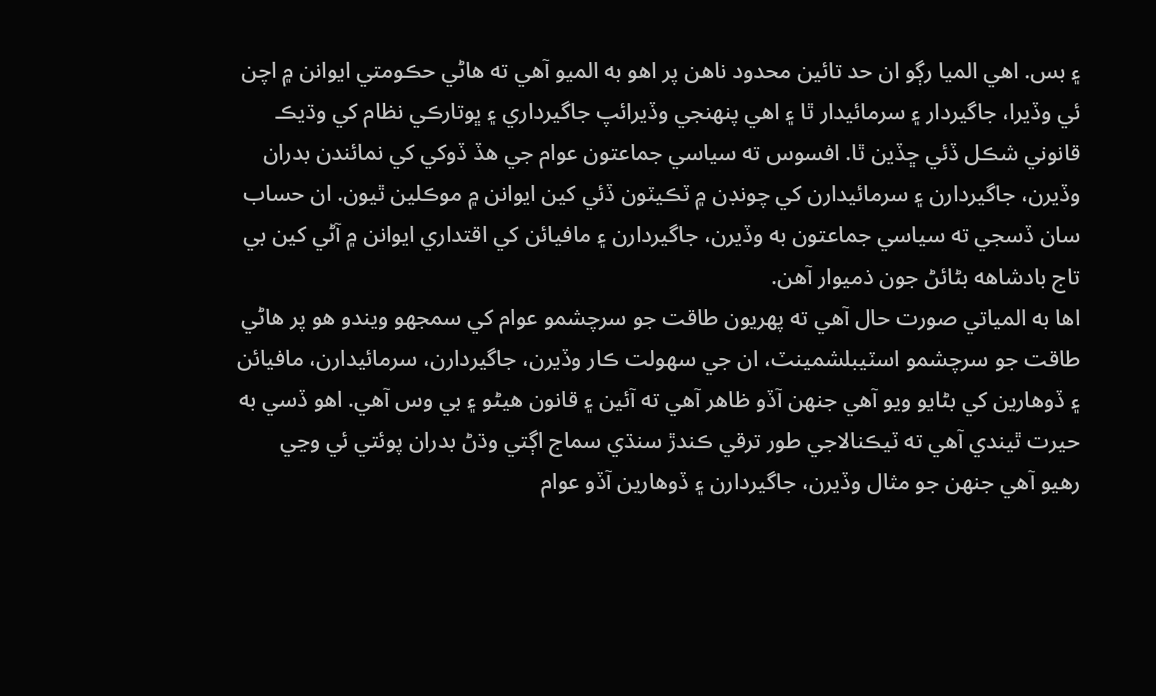۽ بس. اهي الميا رڳو ان حد تائين محدود ناهن پر اهو به الميو آهي ته هاڻي حڪومتي ايوانن ۾ اچن ئي وڏيرا، جاگيردار ۽ سرمائيدار ٿا ۽ اهي پنهنجي وڏيرائپ جاگيرداري ۽ ڀوتارڪي نظام کي وڌيڪ قانوني شڪل ڏئي ڇڏين ٿا. افسوس ته سياسي جماعتون عوام جي هڏ ڏوکي کي نمائندن بدران وڏيرن، جاگيردارن ۽ سرمائيدارن کي چونڊن ۾ ٽڪيٽون ڏئي کين ايوانن ۾ موڪلين ٿيون. ان حساب سان ڏسجي ته سياسي جماعتون به وڏيرن، جاگيردارن ۽ مافيائن کي اقتداري ايوانن ۾ آڻي کين بي تاج بادشاهه بڻائڻ جون ذميوار آهن.
اها به المياتي صورت حال آهي ته پهريون طاقت جو سرچشمو عوام کي سمجهو ويندو هو پر هاڻي طاقت جو سرچشمو اسٽيبلشمينٽ، ان جي سهولت ڪار وڏيرن، جاگيردارن، سرمائيدارن، مافيائن ۽ ڏوهارين کي بڻايو ويو آهي جنهن آڏو ظاهر آهي ته آئين ۽ قانون هيڻو ۽ بي وس آهي. اهو ڏسي به حيرت ٿيندي آهي ته ٽيڪنالاجي طور ترقي ڪندڙ سنڌي سماج اڳتي وڌڻ بدران پوئتي ئي وڃي رهيو آهي جنهن جو مثال وڏيرن، جاگيردارن ۽ ڏوهارين آڏو عوام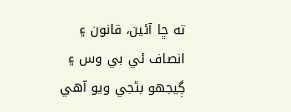ته ڇا آئين، قانون ۽ انصاف ئي بي وس ۽ ڳيجهو بڻجي ويو آهي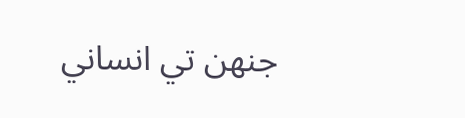جنهن تي انساني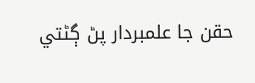حقن جا علمبردار پڻ ڳڻتي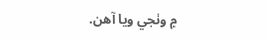۾ وٺجي ويا آهن.